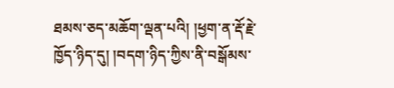ཐམས་ཅད་མཆོག་ལྡན་པའི། །ཕྱག་ན་རྡོ་རྗེ་ཁྱོད་ཉིད་དུ། །བདག་ཉིད་ཀྱིས་ནི་བསྒོམས་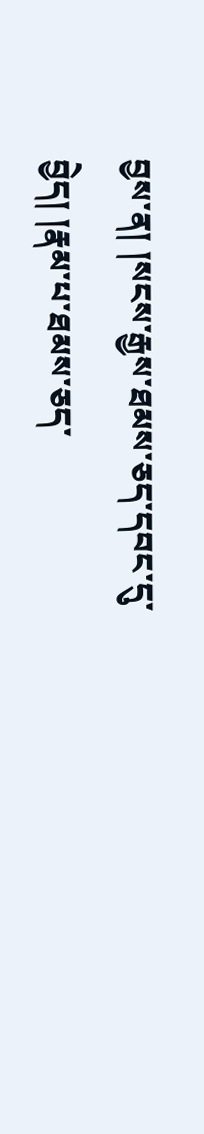བྱས་ན། །སངས་རྒྱས་ཐམས་ཅད་དབང་དུ་བྱེད། །རྣམ་པ་ཐམས་ཅད་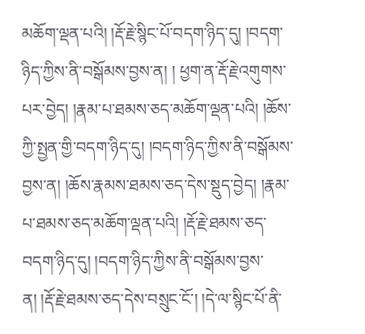མཆོག་ལྡན་པའི། །རྡོ་རྗེ་སྙིང་པོ་བདག་ཉིད་དུ། །བདག་ཉིད་ཀྱིས་ནི་བསྒོམས་བྱས་ན། ། ཕྱག་ན་རྡོ་རྗེ་འགུགས་པར་བྱེད། །རྣམ་པ་ཐམས་ཅད་མཆོག་ལྡན་པའི། །ཆོས་ཀྱི་སྤྱན་གྱི་བདག་ཉིད་དུ། །བདག་ཉིད་ཀྱིས་ནི་བསྒོམས་བྱས་ན། །ཆོས་རྣམས་ཐམས་ཅད་དེས་སྡུད་བྱེད། །རྣམ་པ་ཐམས་ཅད་མཆོག་ལྡན་པའི། །རྡོ་རྗེ་ཐམས་ཅད་བདག་ཉིད་དུ། །བདག་ཉིད་ཀྱིས་ནི་བསྒོམས་བྱས་ན། །རྡོ་རྗེ་ཐམས་ཅད་དེས་བསྲུང་ངོ་། །དེ་ལ་སྙིང་པོ་ནི་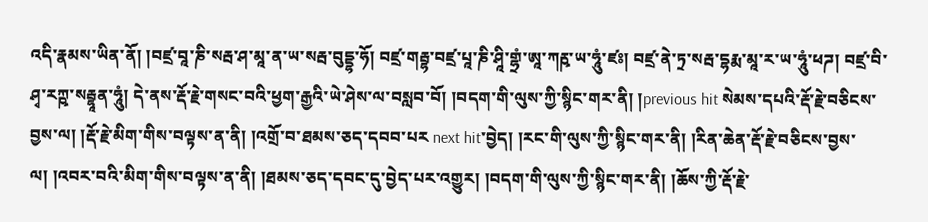འདི་རྣམས་ཡིན་ནོ། །བཛྲ་བཱ་ཎི་སརྦ་ཤ་མཱ་ན་ཡ་སརྦ་བུདྡྷ་ཧོ། བཛྲ་གརྦྷ་བཛྲ་པཱ་ཎི་ཤཱི་གྷྲཾ་ཨཱ་ཀརྵ་ཡ་ཧཱུཾ་ཛཿ། བཛྲ་ནེ་ཏྲ་སརྦ་དྷརྨ་མཱ་ར་ཡ་ཧཱུཾ་ཕཌ། བཛྲ་བི་ཤྭ་རཀྵ་སརྦྷཱན་ཧཱུཾ། དེ་ནས་རྡོ་རྗེ་གསང་བའི་ཕྱག་རྒྱའི་ཡེ་ཤེས་ལ་བསླབ་བོ། །བདག་གི་ལུས་ཀྱི་སྙིང་གར་ནི། །previous hit སེམས་དཔའི་རྡོ་རྗེ་བཅིངས་བྱས་ལ། །རྡོ་རྗེ་མིག་གིས་བལྟས་ན་ནི། །འགྲོ་བ་ཐམས་ཅད་དབབ་པར next hit་བྱེད། །རང་གི་ལུས་ཀྱི་སྙིང་གར་ནི། །རིན་ཆེན་རྡོ་རྗེ་བཅིངས་བྱས་ལ། །འབར་བའི་མིག་གིས་བལྟས་ན་ནི། །ཐམས་ཅད་དབང་དུ་བྱེད་པར་འགྱུར། །བདག་གི་ལུས་ཀྱི་སྙིང་གར་ནི། །ཆོས་ཀྱི་རྡོ་རྗེ་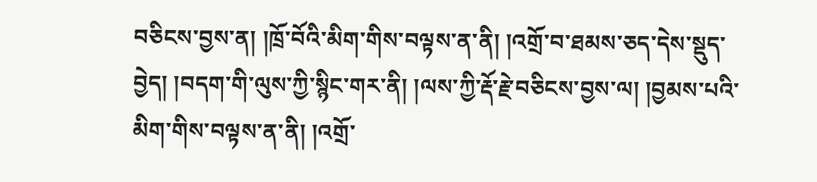བཅིངས་བྱས་ན། །ཁྲོ་བོའི་མིག་གིས་བལྟས་ན་ནི། །འགྲོ་བ་ཐམས་ཅད་དེས་སྡུད་བྱེད། །བདག་གི་ལུས་ཀྱི་སྙིང་གར་ནི། །ལས་ཀྱི་རྡོ་རྗེ་བཅིངས་བྱས་ལ། །བྱམས་པའི་མིག་གིས་བལྟས་ན་ནི། །འགྲོ་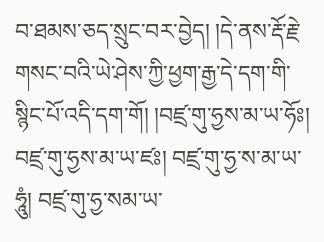བ་ཐམས་ཅད་སྲུང་བར་བྱེད། །དེ་ནས་རྡོ་རྗེ་གསང་བའི་ཡེ་ཤེས་ཀྱི་ཕྱག་རྒྱ་དེ་དག་གི་སྙིང་པོ་འདི་དག་གོ། །བཛྲ་གུ་ཧྱས་མ་ཡ་ཧོཿ། བཛྲ་གུ་ཧྱས་མ་ཡ་ཛཿ། བཛྲ་གུ་ཧྱ་ས་མ་ཡ་ཧཱུཾ། བཛྲ་གུ་ཧྱ་སམ་ཡ་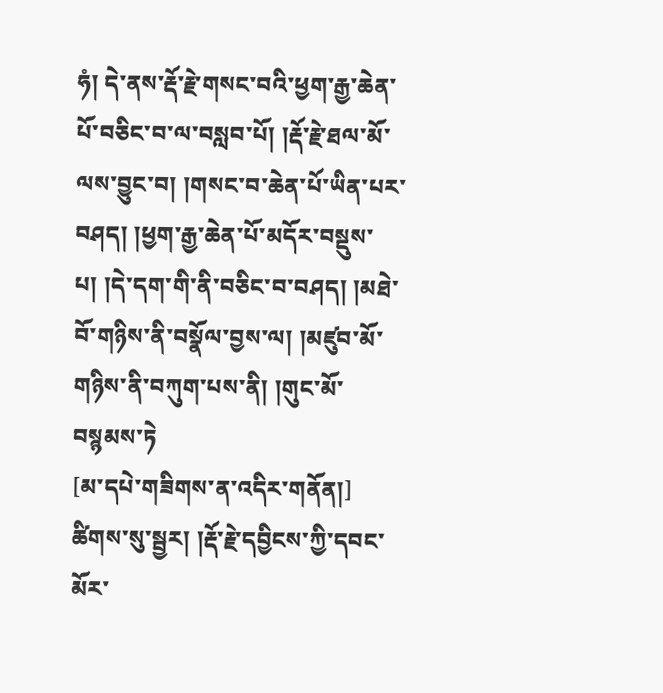ཧཾ། དེ་ནས་རྡོ་རྗེ་གསང་བའི་ཕྱག་རྒྱ་ཆེན་པོ་བཅིང་བ་ལ་བསླབ་པོ། །རྡོ་རྗེ་ཐལ་མོ་ལས་བྱུང་བ། །གསང་བ་ཆེན་པོ་ཡིན་པར་བཤད། །ཕྱག་རྒྱ་ཆེན་པོ་མདོར་བསྡུས་པ། །དེ་དག་གི་ནི་བཅིང་བ་བཤད། །མཐེ་བོ་གཉིས་ནི་བསྣོལ་བྱས་ལ། །མཛུབ་མོ་གཉིས་ནི་བཀུག་པས་ནི། །གུང་མོ་བསྙམས་ཏེ
[མ་དཔེ་གཟིགས་ན་འདིར་གནོན།]
ཚིགས་སུ་སྦྱར། །རྡོ་རྗེ་དབྱིངས་ཀྱི་དབང་མོར་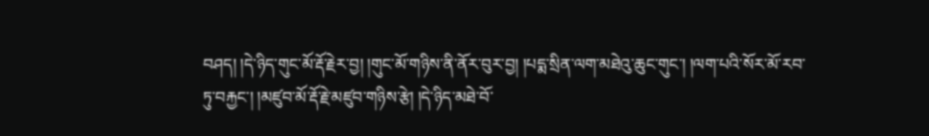བཤད། །དེ་ཉིད་གུང་མོ་རྡོ་རྗེར་བྱ། །གུང་མོ་གཉིས་ནི་ནོར་བུར་བྱ། །པདྨ་སྲིན་ལག་མཐེའུ་ཆུང་གུང་། །ལག་པའི་སོར་མོ་རབ་ཏུ་བརྐྱང་། །མཛུབ་མོ་རྡོ་རྗེ་མཛུབ་གཉིས་རྩེ། །དེ་ཉིད་མཐེ་བོ་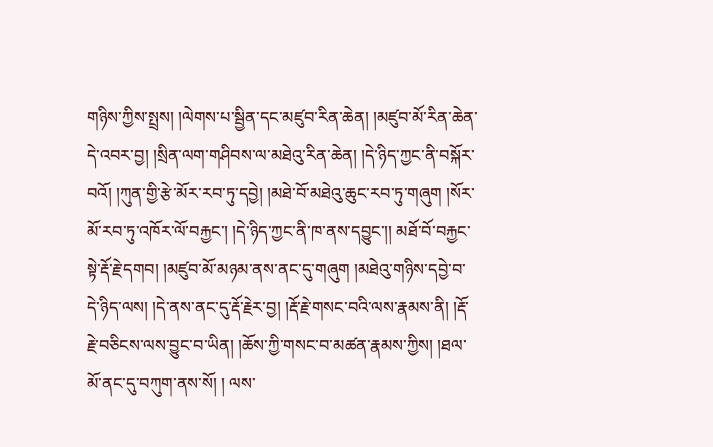གཉིས་ཀྱིས་སྤྲས། །ལེགས་པ་སྦྱིན་དང་མཛུབ་རིན་ཆེན། །མཛུབ་མོ་རིན་ཆེན་དེ་འབར་བྱ། །སྲིན་ལག་གཤིབས་ལ་མཐེའུ་རིན་ཆེན། །དེ་ཉིད་ཀྱང་ནི་བསྐོར་བའོ། །ཀུན་གྱི་རྩེ་མོར་རབ་ཏུ་དབྱེ། །མཐེ་བོ་མཐེའུ་ཆུང་རབ་ཏུ་གཞུག །སོར་མོ་རབ་ཏུ་འཁོར་ལོ་བརྐྱང་། །དེ་ཉིད་ཀྱང་ནི་ཁ་ནས་དབྱུང་།། མཐོ་བོ་བརྐྱང་སྟེ་རྡོ་རྗེ་དགབ། །མཛུབ་མོ་མཉམ་ནས་ནང་དུ་གཞུག །མཐེའུ་གཉིས་དབྱེ་བ་དེ་ཉིད་ལས། །དེ་ནས་ནང་དུ་རྡོ་རྗེར་བྱ། །རྡོ་རྗེ་གསང་བའི་ལས་རྣམས་ནི། །རྡོ་རྗེ་བཅིངས་ལས་བྱུང་བ་ཡིན། །ཆོས་ཀྱི་གསང་བ་མཚན་རྣམས་ཀྱིས། །ཐལ་མོ་ནང་དུ་བཀུག་ནས་སོ། ། ལས་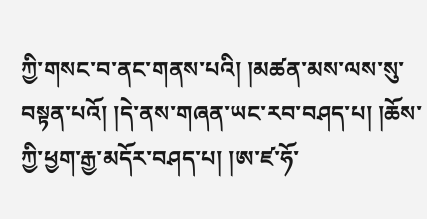ཀྱི་གསང་བ་ནང་གནས་པའི། །མཚན་མས་ལས་སུ་བསྟན་པའོ། །དེ་ནས་གཞན་ཡང་རབ་བཤད་པ། །ཆོས་ཀྱི་ཕྱག་རྒྱ་མདོར་བཤད་པ། །ཨ་ཛ་ཧོ་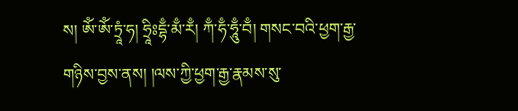ས། ཨོཾ་ཨོཾ་ཏྲཱཾ་ཧ། ཧྲཱིཿདྷྃ་མྃ་རྃ། ཀྃ་ཧྃ་ཧཱུྃ་བྃ། གསང་བའི་ཕྱག་རྒྱ་གཉིས་བྱས་ནས། །ལས་ཀྱི་ཕྱག་རྒྱ་རྣམས་སུ་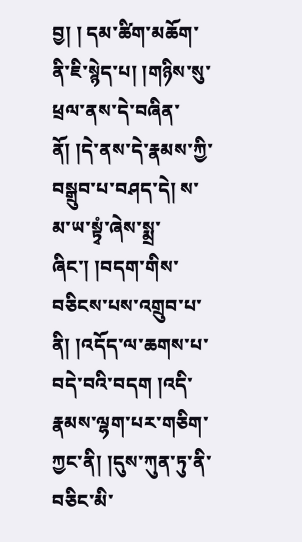བྱ། ། དམ་ཚིག་མཆོག་ནི་ཇི་སྙེད་པ། །གཉིས་སུ་ཕྲལ་ནས་དེ་བཞིན་ནོ། །དེ་ནས་དེ་རྣམས་ཀྱི་བསྒྲུབ་པ་བཤད་དེ། ས་མ་ཡ་སྟྭཾ་ཞེས་སྨྲ་ཞིང་། །བདག་གིས་བཅིངས་པས་འགྲུབ་པ་ནི། །འདོད་ལ་ཆགས་པ་བདེ་བའི་བདག །འདི་རྣམས་ལྷག་པར་གཅིག་ཀྱང་ནི། །དུས་ཀུན་ཏུ་ནི་བཅིང་མི་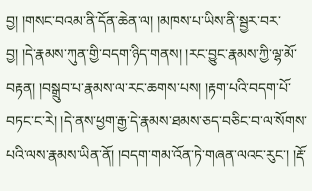བྱ། །གསང་བའམ་ནི་དོན་ཆེན་ལ། །མཁས་པ་ཡིས་ནི་སྦྱར་བར་བྱ། །དེ་རྣམས་ཀུན་གྱི་བདག་ཉིད་གནས། །རང་བྱུང་རྣམས་ཀྱི་ལྷ་མོ་བརྟན། །བསྒྲུབ་པ་རྣམས་ལ་རང་ཆགས་པས། །རྟག་པའི་བདག་པོ་བཏང་ང་རེ། །དེ་ནས་ཕྱག་རྒྱ་དེ་རྣམས་ཐམས་ཅད་བཅིང་བ་ལ་སོགས་པའི་ལས་རྣམས་ཡིན་ནོ། །བདག་གམ་འོན་ཏེ་གཞན་ལའང་རུང་། །རྡོ་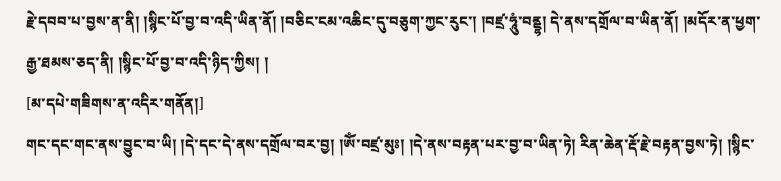རྗེ་དབབ་པ་བྱས་ན་ནི། །སྙིང་པོ་བྱ་བ་འདི་ཡིན་ནོ། །བཅིང་ངམ་འཆིང་དུ་བཅུག་ཀྱང་རུང་། །བཛྲ་ཧཱུཾ་བནྡྷ། དེ་ནས་དགྲོལ་བ་ཡིན་ནོ། །མདོར་ན་ཕྱག་རྒྱ་ཐམས་ཅད་ནི། །སྙིང་པོ་བྱ་བ་འདི་ཉིད་ཀྱིས། །
[མ་དཔེ་གཟིགས་ན་འདིར་གནོན།]
གང་དང་གང་ནས་བྱུང་བ་ཡི། །དེ་དང་དེ་ནས་དགྲོལ་བར་བྱ། །ཨོཾ་བཛྲ་མུཿ། །དེ་ནས་བརྟན་པར་བྱ་བ་ཡིན་ཏེ། རིན་ཆེན་རྡོ་རྗེ་བརྟན་བྱས་ཏེ། །སྙིང་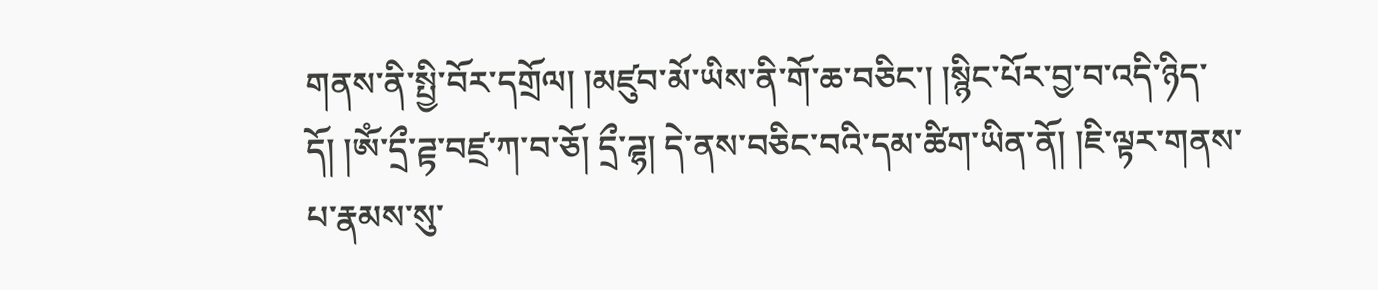གནས་ནི་སྤྱི་བོར་དགྲོལ། །མཛུབ་མོ་ཡིས་ནི་གོ་ཆ་བཅིང་། །སྙིང་པོར་བྱ་བ་འདི་ཉིད་དོ། །ཨོཾ་དྲྀ་ཌྟ་བཛྲ་ཀ་བ་ཅོ། དྲྀ་ཌྷ། དེ་ནས་བཅིང་བའི་དམ་ཚིག་ཡིན་ནོ། །ཇི་ལྟར་གནས་པ་རྣམས་སུ་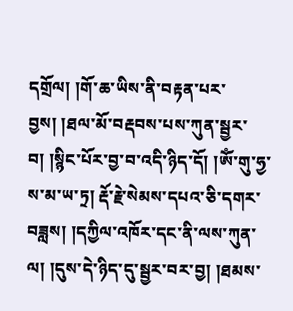དགྲོལ། །གོ་ཆ་ཡིས་ནི་བརྟན་པར་བྱས། །ཐལ་མོ་བརྡབས་པས་ཀུན་སྦྱར་བ། །སྙིང་པོར་བྱ་བ་འདི་ཉིད་དོ། །ཨོཾ་གུ་ཧྱ་ས་མ་ཡ་ཏྲ། རྡོ་རྗེ་སེམས་དཔའ་ཅི་དགར་བཟླས། །དཀྱིལ་འཁོར་དང་ནི་ལས་ཀུན་ལ། །དུས་དེ་ཉིད་དུ་སྦྱར་བར་བྱ། །ཐམས་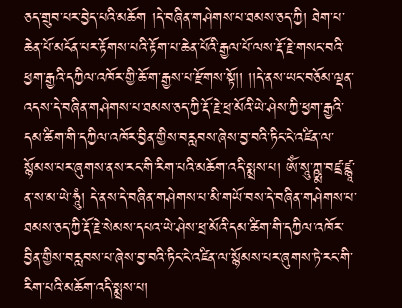ཅད་གྲུབ་པར་བྱེད་པའི་མཆོག །དེ་བཞིན་གཤེགས་པ་ཐམས་ཅད་ཀྱི། ཐེག་པ་ཆེན་པོ་མངོན་པར་རྟོགས་པའི་རྟོག་པ་ཆེན་པོའི་རྒྱལ་པོ་ལས་རྡོ་རྗེ་གསང་བའི་ཕྱག་རྒྱའི་དཀྱིལ་འཁོར་གྱི་ཆོ་ག་རྒྱས་པ་རྫོགས་སྟོ།། །།དེ་ནས་ཡང་བཅོམ་ལྡན་འདས་དེ་བཞིན་གཤེགས་པ་ཐམས་ཅད་ཀྱི་རྡོ་རྗེ་ཕྲ་མོའི་ཡེ་ཤེས་ཀྱི་ཕྱག་རྒྱའི་དམ་ཚིག་གི་དཀྱིལ་འཁོར་བྱིན་གྱིས་བརླབས་ཞེས་བྱ་བའི་ཏིང་ངེ་འཛིན་ལ་སྙོམས་པར་ཞུགས་ནས་རང་གི་རིག་པའི་མཆོག་འདི་སྨྲས་པ། ཨོཾ་སཱུ་ཀྵྨ་བཛྲ་ཛྙཱ་ན་ས་མ་ཡེ་ཧཱུཾ། དེ་ནས་དེ་བཞིན་གཤེགས་པ་མི་གཡོ་བས་དེ་བཞིན་གཤེགས་པ་ཐམས་ཅད་ཀྱི་རྡོ་རྗེ་སེམས་དཔའ་ཡེ་ཤེས་ཕྲ་མོའི་དམ་ཚིག་གི་དཀྱིལ་འཁོར་བྱིན་གྱིས་བརླབས་པ་ཞེས་བྱ་བའི་ཏིང་ངེ་འཛིན་ལ་སྙོམས་པར་ཞུགས་ཏེ་རང་གི་རིག་པའི་མཆོག་འདི་སྨྲས་པ།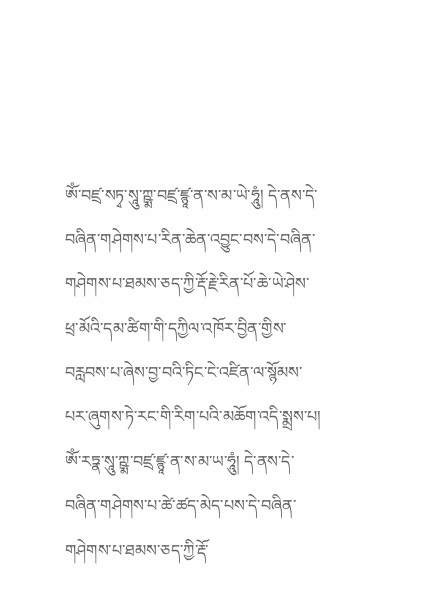ཨོཾ་བཛྲ་སཏྭ་སཱུ་ཀྵྨ་བཛྲ་ཛྙཱ་ན་ས་མ་ཡེ་ཧཱུཾ། དེ་ནས་དེ་བཞིན་གཤེགས་པ་རིན་ཆེན་འབྱུང་བས་དེ་བཞིན་གཤེགས་པ་ཐམས་ཅད་ཀྱི་རྡོ་རྗེ་རིན་པོ་ཆེ་ཡེ་ཤེས་ཕྲ་མོའི་དམ་ཚིག་གི་དཀྱིལ་འཁོར་བྱིན་གྱིས་བརླབས་པ་ཞེས་བྱ་བའི་ཏིང་ངེ་འཛིན་ལ་སྙོམས་པར་ཞུགས་ཏེ་རང་གི་རིག་པའི་མཆོག་འདི་སྨྲས་པ། ཨོཾ་རཏྣ་སཱུ་ཀྵྨ་བཛྲ་ཛྙཱ་ན་ས་མ་ཡ་ཧཱུཾ། དེ་ནས་དེ་བཞིན་གཤེགས་པ་ཚེ་ཚད་མེད་པས་དེ་བཞིན་གཤེགས་པ་ཐམས་ཅད་ཀྱི་རྡོ་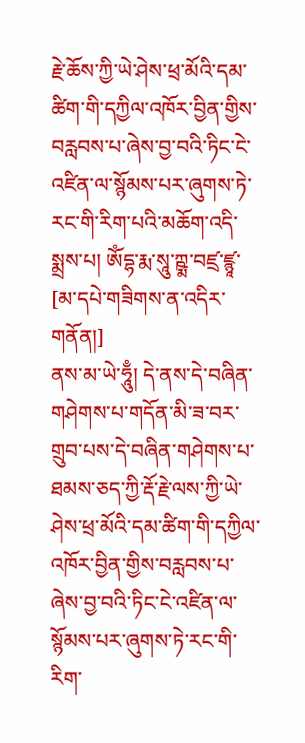རྗེ་ཆོས་ཀྱི་ཡེ་ཤེས་ཕྲ་མོའི་དམ་ཚིག་གི་དཀྱིལ་འཁོར་བྱིན་གྱིས་བརླབས་པ་ཞེས་བྱ་བའི་ཏིང་ངེ་འཛིན་ལ་སྙོམས་པར་ཞུགས་ཏེ་རང་གི་རིག་པའི་མཆོག་འདི་སྨྲས་པ། ཨོཾདྷ་རྨ་སཱུ་ཀྵྨ་བཛྲ་ཛྙཱ་
[མ་དཔེ་གཟིགས་ན་འདིར་གནོན།]
ནས་མ་ཡེ་ཧཱུྃ། དེ་ནས་དེ་བཞིན་གཤེགས་པ་གདོན་མི་ཟ་བར་གྲུབ་པས་དེ་བཞིན་གཤེགས་པ་ཐམས་ཅད་ཀྱི་རྡོ་རྗེ་ལས་ཀྱི་ཡེ་ཤེས་ཕྲ་མོའི་དམ་ཚིག་གི་དཀྱིལ་འཁོར་བྱིན་གྱིས་བརླབས་པ་ཞེས་བྱ་བའི་ཏིང་ངེ་འཛིན་ལ་སྙོམས་པར་ཞུགས་ཏེ་རང་གི་རིག་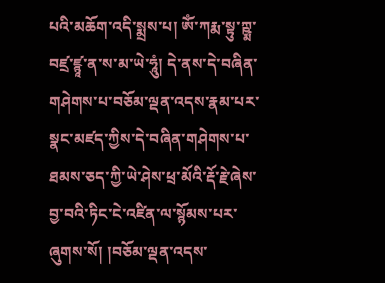པའི་མཆོག་འདི་སྨྲས་པ། ཨོཾ་ཀརྨ་སྟུ་ཀྵྨ་བཛྲ་ཛྙཱ་ན་ས་མ་ཡེ་ཧཱུཾ། དེ་ནས་དེ་བཞིན་གཤེགས་པ་བཅོམ་ལྡན་འདས་རྣམ་པར་སྣང་མཛད་ཀྱིས་དེ་བཞིན་གཤེགས་པ་ཐམས་ཅད་ཀྱི་ཡེ་ཤེས་ཕྲ་མོའི་རྡོ་རྗེ་ཞེས་བྱ་བའི་ཏིང་ངེ་འཛིན་ལ་སྙོམས་པར་ཞུགས་སོ། །བཅོམ་ལྡན་འདས་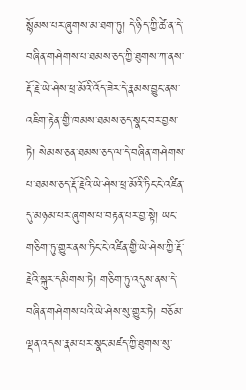སྙོམས་པར་ཞུགས་མ་ཐག་ཏུ། དེ་ཉིད་ཀྱི་ཚེ་ན་དེ་བཞིན་གཤེགས་པ་ཐམས་ཅད་ཀྱི་ཐུགས་ཀ་ནས་རྡོ་རྗེ་ཡེ་ཤེས་ཕྲ་མོའི་འོད་ཟེར་དེ་རྣམས་བྱུང་ནས་འཇིག་རྟེན་གྱི་ཁམས་ཐམས་ཅད་སྣང་བར་བྱས་ཏེ། སེམས་ཅན་ཐམས་ཅད་ལ་དེ་བཞིན་གཤེགས་པ་ཐམས་ཅད་རྡོ་རྗེའི་ཡེ་ཤེས་ཕྲ་མོའི་ཏིང་ངེ་འཛིན་དུ་མཉམ་པར་ཞུགས་པ་བརྟན་པར་བྱ་སྟེ། ཡང་གཅིག་ཏུ་གྱུར་ནས་ཏིང་ངེ་འཛིན་གྱི་ཡེ་ཤེས་ཀྱི་རྡོ་རྗེའི་སྐུར་དམིགས་ཏེ། གཅིག་ཏུ་འདུས་ནས་དེ་བཞིན་གཤེགས་པའི་ཡེ་ཤེས་སུ་གྱུར་ཏེ། བཅོམ་ལྡན་འདས་རྣམ་པར་སྣང་མཛད་ཀྱི་ཐུགས་སུ་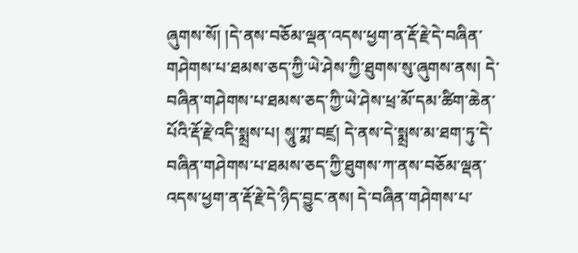ཞུགས་སོ། །དེ་ནས་བཅོམ་ལྡན་འདས་ཕྱག་ན་རྡོ་རྗེ་དེ་བཞིན་གཤེགས་པ་ཐམས་ཅད་ཀྱི་ཡེ་ཤེས་ཀྱི་ཐུགས་སུ་ཞུགས་ནས། དེ་བཞིན་གཤེགས་པ་ཐམས་ཅད་ཀྱི་ཡེ་ཤེས་ཕྲ་མོ་དམ་ཚིག་ཆེན་པོའི་རྡོ་རྗེ་འདི་སྨྲས་པ། སཱུ་ཀྨ་བཛྲ། དེ་ནས་དེ་སྨྲས་མ་ཐག་ཏུ་དེ་བཞིན་གཤེགས་པ་ཐམས་ཅད་ཀྱི་ཐུགས་ཀ་ནས་བཅོམ་ལྡན་འདས་ཕྱག་ན་རྡོ་རྗེ་དེ་ཉིད་བྱུང་ནས། དེ་བཞིན་གཤེགས་པ་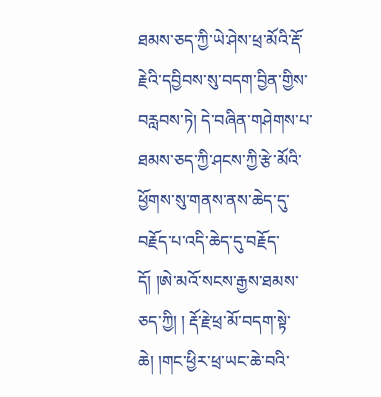ཐམས་ཅད་ཀྱི་ཡེ་ཤེས་ཕྲ་མོའི་རྡོ་རྗེའི་དབྱིབས་སུ་བདག་བྱིན་གྱིས་བརླབས་ཏེ། དེ་བཞིན་གཤེགས་པ་ཐམས་ཅད་ཀྱི་ཤངས་ཀྱི་རྩེ་མོའི་ཕྱོགས་སུ་གནས་ནས་ཆེད་དུ་བརྗོད་པ་འདི་ཆེད་དུ་བརྗོད་དོ། །ཨེ་མའོ་སངས་རྒྱས་ཐམས་ཅད་ཀྱི། ། རྡོ་རྗེ་ཕྲ་མོ་བདག་སྟེ་ཆེ། །གང་ཕྱིར་ཕྲ་ཡང་ཆེ་བའི་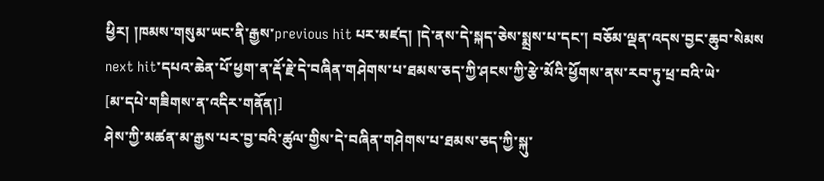ཕྱིར། །ཁམས་གསུམ་ཡང་ནི་རྒྱས་previous hit པར་མཛད། །དེ་ནས་དེ་སྐད་ཅེས་སྨྲས་པ་དང་། བཅོམ་ལྡན་འདས་བྱང་ཆུབ་སེམས next hit་དཔའ་ཆེན་པོ་ཕྱག་ན་རྡོ་རྗེ་དེ་བཞིན་གཤེགས་པ་ཐམས་ཅད་ཀྱི་ཤངས་ཀྱི་རྩེ་མོའི་ཕྱོགས་ནས་རབ་ཏུ་ཕྲ་བའི་ཡེ་
[མ་དཔེ་གཟིགས་ན་འདིར་གནོན།]
ཤེས་ཀྱི་མཚན་མ་རྒྱས་པར་བྱ་བའི་ཚུལ་གྱིས་དེ་བཞིན་གཤེགས་པ་ཐམས་ཅད་ཀྱི་སྐུ་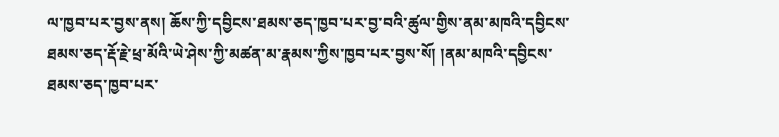ལ་ཁྱབ་པར་བྱས་ནས། ཆོས་ཀྱི་དབྱིངས་ཐམས་ཅད་ཁྱབ་པར་བྱ་བའི་ཚུལ་གྱིས་ནམ་མཁའི་དབྱིངས་ཐམས་ཅད་རྡོ་རྗེ་ཕྲ་མོའི་ཡེ་ཤེས་ཀྱི་མཚན་མ་རྣམས་ཀྱིས་ཁྱབ་པར་བྱས་སོ། །ནམ་མཁའི་དབྱིངས་ཐམས་ཅད་ཁྱབ་པར་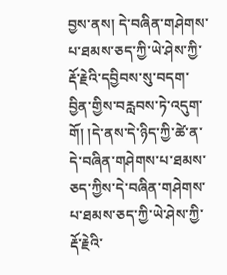བྱས་ནས། དེ་བཞིན་གཤེགས་པ་ཐམས་ཅད་ཀྱི་ཡེ་ཤེས་ཀྱི་རྡོ་རྗེའི་དབྱིབས་སུ་བདག་བྱིན་གྱིས་བརླབས་ཏེ་འདུག་གོ། །དེ་ནས་དེ་ཉིད་ཀྱི་ཚེ་ན་དེ་བཞིན་གཤེགས་པ་ཐམས་ཅད་ཀྱིས་དེ་བཞིན་གཤེགས་པ་ཐམས་ཅད་ཀྱི་ཡེ་ཤེས་ཀྱི་རྡོ་རྗེའི་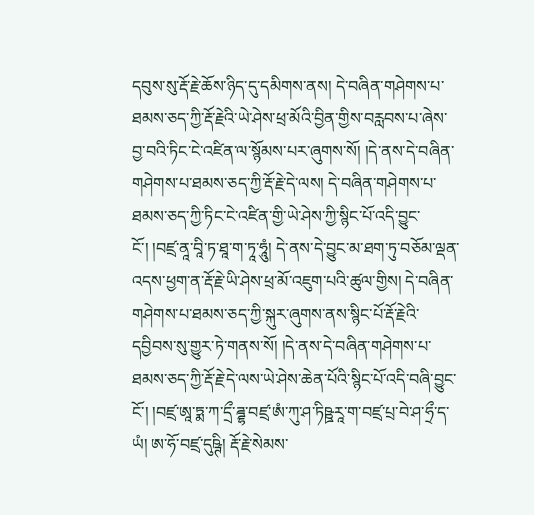དབུས་སུ་རྡོ་རྗེ་ཆོས་ཉིད་དུ་དམིགས་ནས། དེ་བཞིན་གཤེགས་པ་ཐམས་ཅད་ཀྱི་རྡོ་རྗེའི་ཡེ་ཤེས་ཕྲ་མོའི་བྱིན་གྱིས་བརླབས་པ་ཞེས་བྱ་བའི་ཏིང་ངེ་འཛིན་ལ་སྙོམས་པར་ཞུགས་སོ། །དེ་ནས་དེ་བཞིན་གཤེགས་པ་ཐམས་ཅད་ཀྱི་རྡོ་རྗེ་དེ་ལས། དེ་བཞིན་གཤེགས་པ་ཐམས་ཅད་ཀྱི་ཏིང་ངེ་འཛིན་གྱི་ཡེ་ཤེས་ཀྱི་སྙིང་པོ་འདི་བྱུང་ངོ་། །བཛྲ་ནཱ་བཱི་ཏ་ཐཱ་ག་ཏཱ་ཧཱུཾ། དེ་ནས་དེ་བྱུང་མ་ཐག་ཏུ་བཅོམ་ལྡན་འདས་ཕྱག་ན་རྡོ་རྗེ་ཡི་ཤེས་ཕྲ་མོ་འཇུག་པའི་ཚུལ་གྱིས། དེ་བཞིན་གཤེགས་པ་ཐམས་ཅད་ཀྱི་སྐུར་ཞུགས་ནས་སྙིང་པོ་རྡོ་རྗེའི་དབྱིབས་སུ་གྱུར་ཏེ་གནས་སོ། །དེ་ནས་དེ་བཞིན་གཤེགས་པ་ཐམས་ཅད་ཀྱི་རྡོ་རྗེ་དེ་ལས་ཡེ་ཤེས་ཆེན་པོའི་སྙིང་པོ་འདི་བཞི་བྱུང་ངོ་། །བཛྲ་ཨཱ་ཏྨ་ཀ་དྲྀ་ཌྜྷ་བཛྲ་ཨཾ་ཀུ་ཤ་ཏིཥྛརཱ་ག་བཛྲ་པྲ་བེ་ཤ་ཧྲྀ་ད་ཡཾ། ཨ་ཧོ་བཛྲ་དུཥྚི། རྡོ་རྗེ་སེམས་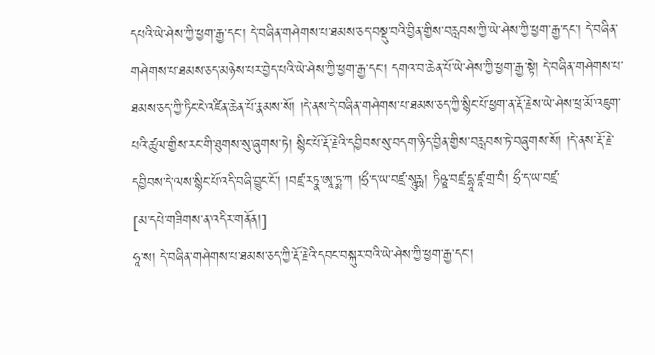དཔའི་ཡེ་ཤེས་ཀྱི་ཕྱག་རྒྱ་དང་། དེ་བཞིན་གཤེགས་པ་ཐམས་ཅད་བསྡུ་བའི་བྱིན་གྱིས་བརླབས་ཀྱི་ཡེ་ཤེས་ཀྱི་ཕྱག་རྒྱ་དང་། དེ་བཞིན་གཤེགས་པ་ཐམས་ཅད་མཉེས་པར་བྱེད་པའི་ཡེ་ཤེས་ཀྱི་ཕྱག་རྒྱ་དང་། དགའ་བ་ཆེན་པོ་ཡེ་ཤེས་ཀྱི་ཕྱག་རྒྱ་སྟེ། དེ་བཞིན་གཤེགས་པ་ཐམས་ཅད་ཀྱི་ཏིང་ངེ་འཛིན་ཆེན་པོ་རྣམས་སོ། །དེ་ནས་དེ་བཞིན་གཤེགས་པ་ཐམས་ཅད་ཀྱི་སྙིང་པོ་ཕྱག་ན་རྡོ་རྗེས་ཡེ་ཤེས་ཕྲ་མོ་འཇུག་པའི་ཚུལ་གྱིས་རང་གི་ཐུགས་སུ་ཞུགས་ཏེ། སྙིང་པོ་རྡོ་རྗེའི་དབྱིབས་སུ་བདག་ཉིད་བྱིན་གྱིས་བརླབས་ཏེ་བཞུགས་སོ། །དེ་ནས་རྡོ་རྗེ་དབྱིབས་དེ་ལས་སྙིང་པོ་འདི་བཞི་བྱུང་ངོ་། །བཛྲ་རཏྣ་ཨཱ་ཏྨ་ཀ །ཧྲྀ་ད་ཡ་བཛྲ་སཱུརྻ། ཏིཥྛ་བཛྲ་དྷཱ་ཛཱ་གྲ་བཾ། ཧྲྀ་ད་ཡ་བཛྲ་
[མ་དཔེ་གཟིགས་ན་འདིར་གནོན།]
ཧཱ་ས། དེ་བཞིན་གཤེགས་པ་ཐམས་ཅད་ཀྱི་རྡོ་རྗེའི་དབང་བསྐུར་བའི་ཡེ་ཤེས་ཀྱི་ཕྱག་རྒྱ་དང་།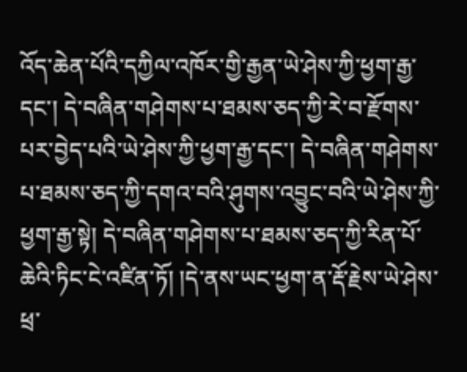འོད་ཆེན་པོའི་དཀྱིལ་འཁོར་གྱི་རྒྱན་ཡེ་ཤེས་ཀྱི་ཕྱག་རྒྱ་དང་། དེ་བཞིན་གཤེགས་པ་ཐམས་ཅད་ཀྱི་རེ་བ་རྫོགས་པར་བྱེད་པའི་ཡེ་ཤེས་ཀྱི་ཕྱག་རྒྱ་དང་། དེ་བཞིན་གཤེགས་པ་ཐམས་ཅད་ཀྱི་དགའ་བའི་ཤུགས་འབྱུང་བའི་ཡེ་ཤེས་ཀྱི་ཕྱག་རྒྱ་སྟེ། དེ་བཞིན་གཤེགས་པ་ཐམས་ཅད་ཀྱི་རིན་པོ་ཆེའི་ཏིང་ངེ་འཛིན་ཏོ། །དེ་ནས་ཡང་ཕྱག་ན་རྡོ་རྗེས་ཡེ་ཤེས་ཕྲ་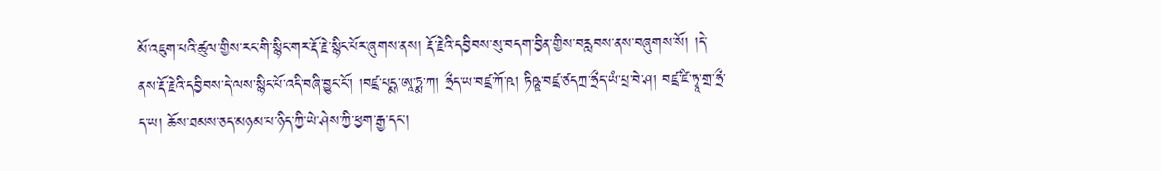མོ་འཇུག་པའི་ཚུལ་གྱིས་རང་གི་སྙིང་གར་རྡོ་རྗེ་སྙིང་པོར་ཞུགས་ནས། རྡོ་རྗེའི་དབྱིབས་སུ་བདག་བྱིན་གྱིས་བརླབས་ནས་བཞུགས་སོ། །དེ་ནས་རྡོ་རྗེའི་དབྱིབས་དེ་ལས་སྙིང་པོ་འདི་བཞི་བྱུང་ངོ་། །བཛྲ་པདྨ་ཨཱ་ཏྨ་ཀ། ཧྲྀད་ཡ་བཛྲ་ཀོ་ཥ། ཏིཥྛ་བཛྲ་ཙདཀྲ་ཧྲྀད་ཡཾ་པྲ་བེ་ཤ། བཛྲ་ཛི་ཏྭཱ་གྲ་ཧྲྀ་ད་ཡ། ཆོས་ཐམས་ཅད་མཉམ་པ་ཉིད་ཀྱི་ཡེ་ཤེས་ཀྱི་ཕྱག་རྒྱ་དང་།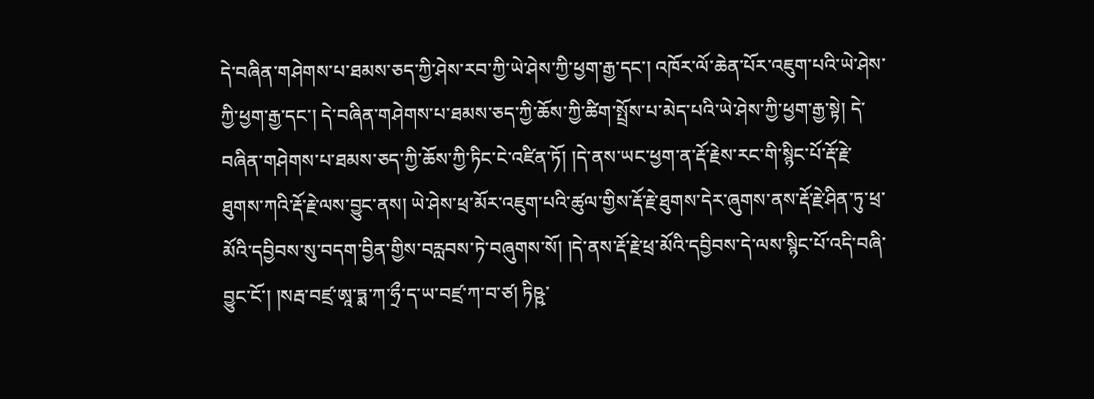དེ་བཞིན་གཤེགས་པ་ཐམས་ཅད་ཀྱི་ཤེས་རབ་ཀྱི་ཡེ་ཤེས་ཀྱི་ཕྱག་རྒྱ་དང་། འཁོར་ལོ་ཆེན་པོར་འཇུག་པའི་ཡེ་ཤེས་ཀྱི་ཕྱག་རྒྱ་དང་། དེ་བཞིན་གཤེགས་པ་ཐམས་ཅད་ཀྱི་ཆོས་ཀྱི་ཚིག་སྤྲོས་པ་མེད་པའི་ཡེ་ཤེས་ཀྱི་ཕྱག་རྒྱ་སྟེ། དེ་བཞིན་གཤེགས་པ་ཐམས་ཅད་ཀྱི་ཆོས་ཀྱི་ཏིང་ངེ་འཛིན་ཏོ། །དེ་ནས་ཡང་ཕྱག་ན་རྡོ་རྗེས་རང་གི་སྙིང་པོ་རྡོ་རྗེ་ཐུགས་ཀའི་རྡོ་རྗེ་ལས་བྱུང་ནས། ཡེ་ཤེས་ཕྲ་མོར་འཇུག་པའི་ཚུལ་གྱིས་རྡོ་རྗེ་ཐུགས་དེར་ཞུགས་ནས་རྡོ་རྗེ་ཤིན་ཏུ་ཕྲ་མོའི་དབྱིབས་སུ་བདག་བྱིན་གྱིས་བརླབས་ཏེ་བཞུགས་སོ། །དེ་ནས་རྡོ་རྗེ་ཕྲ་མོའི་དབྱིབས་དེ་ལས་སྙིང་པོ་འདི་བཞི་བྱུང་ངོ་། །སརྦ་བཛྲ་ཨཱ་ཏྨ་ཀ་ཧྲྀ་ད་ཡ་བཛྲ་ཀ་བ་ཙ། ཏིཥྵ་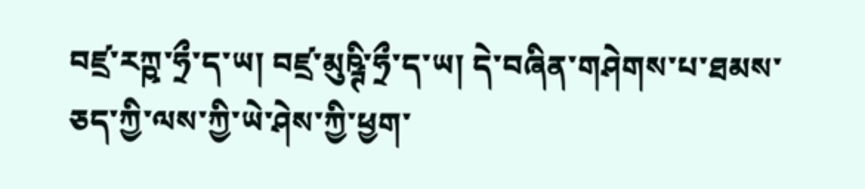བཛྲ་རཀྵ་ཧྲྀ་ད་ཡ། བཛྲ་མུཥྚི་ཧྲྀ་ད་ཡ། དེ་བཞིན་གཤེགས་པ་ཐམས་ཅད་ཀྱི་ལས་ཀྱི་ཡེ་ཤེས་ཀྱི་ཕྱག་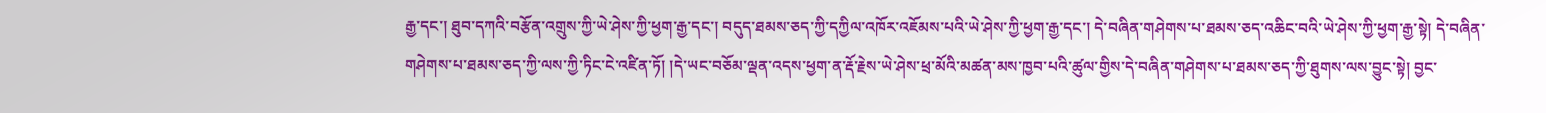རྒྱ་དང་། ཐུབ་དཀའི་བརྩོན་འགྲུས་ཀྱི་ཡེ་ཤེས་ཀྱི་ཕྱག་རྒྱ་དང་། བདུད་ཐམས་ཅད་ཀྱི་དཀྱིལ་འཁོར་འཇོམས་པའི་ཡེ་ཤེས་ཀྱི་ཕྱག་རྒྱ་དང་། དེ་བཞིན་གཤེགས་པ་ཐམས་ཅད་འཆིང་བའི་ཡེ་ཤེས་ཀྱི་ཕྱག་རྒྱ་སྟེ། དེ་བཞིན་གཤེགས་པ་ཐམས་ཅད་ཀྱི་ལས་ཀྱི་ཏིང་ངེ་འཛིན་ཏོ། །དེ་ཡང་བཅོམ་ལྡན་འདས་ཕྱག་ན་རྡོ་རྗེས་ཡེ་ཤེས་ཕྲ་མོའི་མཚན་མས་ཁྱབ་པའི་ཚུལ་གྱིས་དེ་བཞིན་གཤེགས་པ་ཐམས་ཅད་ཀྱི་ཐུགས་ལས་བྱུང་སྟེ། བྱང་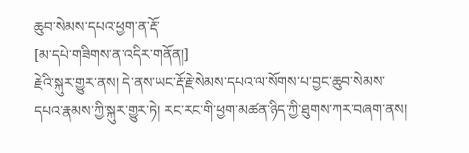ཆུབ་སེམས་དཔའ་ཕྱག་ན་རྡོ་
[མ་དཔེ་གཟིགས་ན་འདིར་གནོན།]
རྗེའི་སྐུར་གྱུར་ནས། དེ་ནས་ཡང་རྡོ་རྗེ་སེམས་དཔའ་ལ་སོགས་པ་བྱང་ཆུབ་སེམས་དཔའ་རྣམས་ཀྱི་སྐུར་གྱུར་ཏེ། རང་རང་གི་ཕྱག་མཚན་ཉིད་ཀྱི་ཐུགས་ཀར་བཞག་ནས།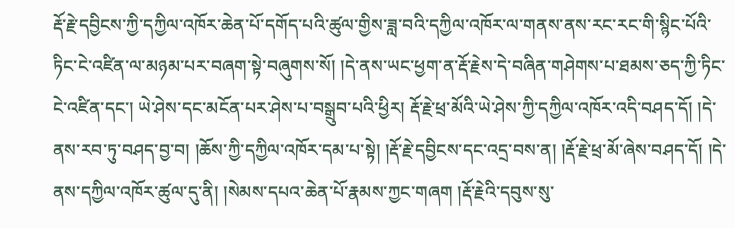རྡོ་རྗེ་དབྱིངས་ཀྱི་དཀྱིལ་འཁོར་ཆེན་པོ་དགོད་པའི་ཚུལ་གྱིས་ཟླ་བའི་དཀྱིལ་འཁོར་ལ་གནས་ནས་རང་རང་གི་སྙིང་པོའི་ཏིང་ངེ་འཛིན་ལ་མཉམ་པར་བཞག་སྟེ་བཞུགས་སོ། །དེ་ནས་ཡང་ཕྱག་ན་རྡོ་རྗེས་དེ་བཞིན་གཤེགས་པ་ཐམས་ཅད་ཀྱི་ཏིང་ངེ་འཛིན་དང་། ཡེ་ཤེས་དང་མངོན་པར་ཤེས་པ་བསྒྲུབ་པའི་ཕྱིར། རྡོ་རྗེ་ཕྲ་མོའི་ཡེ་ཤེས་ཀྱི་དཀྱིལ་འཁོར་འདི་བཤད་དོ། །དེ་ནས་རབ་ཏུ་བཤད་བྱ་བ། །ཆོས་ཀྱི་དཀྱིལ་འཁོར་དམ་པ་སྟེ། །རྡོ་རྗེ་དབྱིངས་དང་འདྲ་བས་ན། །རྡོ་རྗེ་ཕྲ་མོ་ཞེས་བཤད་དོ། །དེ་ནས་དཀྱིལ་འཁོར་ཚུལ་དུ་ནི། །སེམས་དཔའ་ཆེན་པོ་རྣམས་ཀྱང་གཞག །རྡོ་རྗེའི་དབུས་སུ་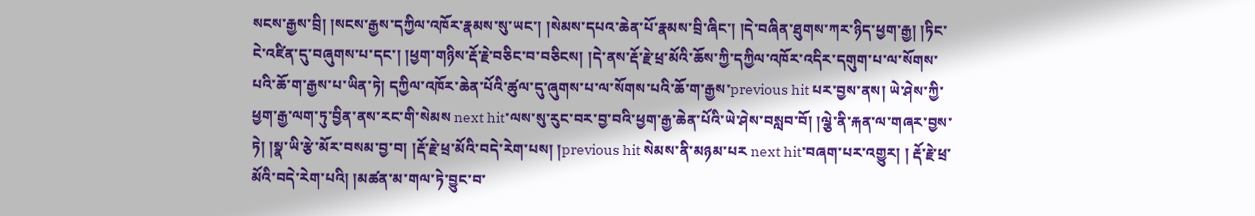སངས་རྒྱས་བྲི། །སངས་རྒྱས་དཀྱིལ་འཁོར་རྣམས་སུ་ཡང་། །སེམས་དཔའ་ཆེན་པོ་རྣམས་བྲི་ཞིང་། །དེ་བཞིན་ཐུགས་ཀར་ཉིད་ཕྱག་རྒྱ། །ཏིང་ངེ་འཛིན་དུ་བཞུགས་པ་དང་། །ཕྱག་གཉིས་རྡོ་རྗེ་བཅིང་བ་བཅིངས། །དེ་ནས་རྡོ་རྗེ་ཕྲ་མོའི་ཆོས་ཀྱི་དཀྱིལ་འཁོར་འདིར་དགུག་པ་ལ་སོགས་པའི་ཆོ་ག་རྒྱས་པ་ཡིན་ཏེ། དཀྱིལ་འཁོར་ཆེན་པོའི་ཚུལ་དུ་ཞུགས་པ་ལ་སོགས་པའི་ཆོ་ག་རྒྱས་previous hit པར་བྱས་ནས། ཡེ་ཤེས་ཀྱི་ཕྱག་རྒྱ་ལག་ཏུ་བྱིན་ནས་རང་གི་སེམས next hit་ལས་སུ་རུང་བར་བྱ་བའི་ཕྱག་རྒྱ་ཆེན་པོའི་ཡེ་ཤེས་བསླབ་བོ། །ལྕེ་ནི་རྐན་ལ་གཞར་བྱས་ཏེ། །སྣ་ཡི་རྩེ་མོར་བསམ་བྱ་བ། །རྡོ་རྗེ་ཕྲ་མོའི་བདེ་རེག་པས། །previous hit སེམས་ནི་མཉམ་པར next hit་བཞག་པར་འགྱུར། ། རྡོ་རྗེ་ཕྲ་མོའི་བདེ་རེག་པའི། །མཚན་མ་གལ་ཏེ་བྱུང་བ་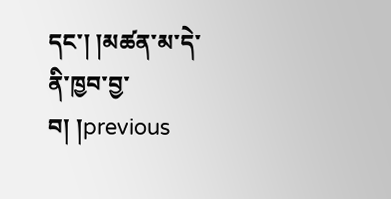དང་། །མཚན་མ་དེ་ནི་ཁྱབ་བྱ་བ། །previous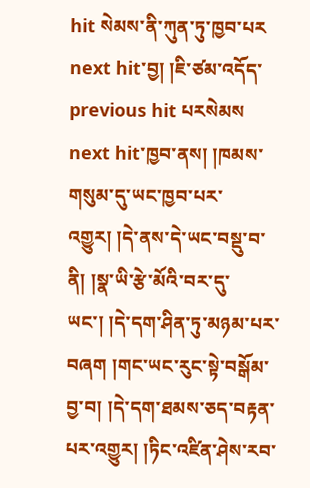hit སེམས་ནི་ཀུན་ཏུ་ཁྱབ་པར next hit་བྱ། །ཇི་ཙམ་འདོད་previous hit པརསེམས next hit་ཁྱབ་ནས། །ཁམས་གསུམ་དུ་ཡང་ཁྱབ་པར་འགྱུར། །དེ་ནས་དེ་ཡང་བསྡུ་བ་ནི། །སྣ་ཡི་རྩེ་མོའི་བར་དུ་ཡང་། །དེ་དག་ཤིན་ཏུ་མཉམ་པར་བཞག །གང་ཡང་རུང་སྟེ་བསྒོམ་བྱ་བ། །དེ་དག་ཐམས་ཅད་བརྟན་པར་འགྱུར། །ཏིང་འཛིན་ཤེས་རབ་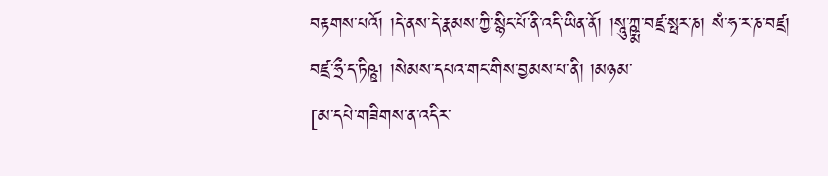བརྟགས་པའོ། །དེ་ནས་དེ་རྣམས་ཀྱི་སྙིང་པོ་ནི་འདི་ཡིན་ནོ། །སཱུ་ཀྵྨ་བཛྲ་སྥར་ཎ། སཾ་ཧ་ར་ཎ་བཛྲ། བཛྲ་ཧྲྀ་ད་ཏིཥྛ། །སེམས་དཔའ་གང་གིས་བྱམས་པ་ནི། །མཉམ་
[མ་དཔེ་གཟིགས་ན་འདིར་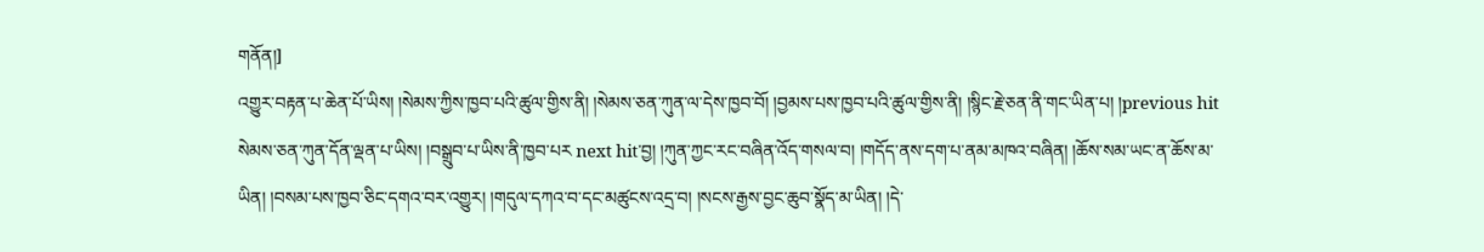གནོན།]
འགྱུར་བརྟན་པ་ཆེན་པོ་ཡིས། །སེམས་ཀྱིས་ཁྱབ་པའི་ཚུལ་གྱིས་ནི། །སེམས་ཅན་ཀུན་ལ་དེས་ཁྱབ་བོ། །བྱམས་པས་ཁྱབ་པའི་ཚུལ་གྱིས་ནི། །སྙིང་རྗེ་ཅན་ནི་གང་ཡིན་པ། །previous hit སེམས་ཅན་ཀུན་དོན་ལྡན་པ་ཡིས། །བསྒྲུབ་པ་ཡིས་ནི་ཁྱབ་པར next hit་བྱ། །ཀུན་ཀྱང་རང་བཞིན་འོད་གསལ་བ། །གདོད་ནས་དག་པ་ནམ་མཁའ་བཞིན། །ཆོས་སམ་ཡང་ན་ཆོས་མ་ཡིན། །བསམ་པས་ཁྱབ་ཅིང་དགའ་བར་འགྱུར། །གདུལ་དཀའ་བ་དང་མཚུངས་འདྲ་བ། །སངས་རྒྱས་བྱང་ཆུབ་སྣོད་མ་ཡིན། །དེ་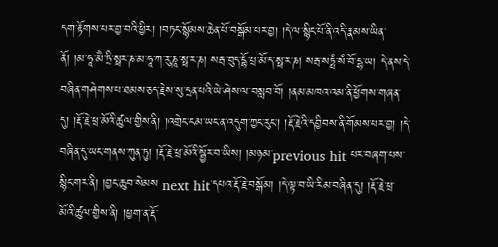དག་རྟོགས་པར་བྱ་བའི་ཕྱིར། །བཏང་སྙོམས་ཆེན་པོ་བསྒོམ་པར་བྱ། །དེ་ལ་སྙིང་པོ་ནི་འདི་རྣམས་ཡིན་ནོ། །མ་ཧཱ་མཻ་ཏྲི་སྥར་ཎ་མ་ཧཱ་ཀ་རུ་ཎཱ་སྥ་ར་ཎ། སརྦ་བུད་དྷོ་པྲ་མོ་ད་སྥ་ར་ཎ། སརྦ་སཏྤཾ་སཾ་བོ་དྷ་ཡ། དེ་ནས་དེ་བཞིན་གཤེགས་པ་ཐམས་ཅད་རྗེས་སུ་དྲན་པའི་ཡེ་ཤེས་ལ་བསླབ་བོ། །ནམ་མཁའ་འམ་ནི་ཕྱོགས་གཞན་དུ། །རྡོ་རྗེ་ཕྲ་མོའི་ཚུལ་གྱིས་ནི། །འགྲེང་ངམ་ཡང་ན་འདུག་ཀྱང་རུང་། །རྡོ་རྗེའི་དབྱིབས་ནི་གོམས་པར་བྱ། །དེ་བཞིན་དུ་ཡང་གནས་ཀུན་ཏུ། །རྡོ་རྗེ་ཕྲ་མོའི་སྦྱོར་བ་ཡིས། །མཉམ་previous hit པར་བཞག་པས་སྙིང་གར་ནི། །བྱང་ཆུབ་སེམས next hit་དཔའ་རྡོ་རྗེ་བསྒོམ། །དེ་ལྟ་བ་ཡི་རིམ་བཞིན་དུ། །རྡོ་རྗེ་ཕྲ་མོའི་ཚུལ་གྱིས་ནི། །ཕྱག་ན་རྡོ་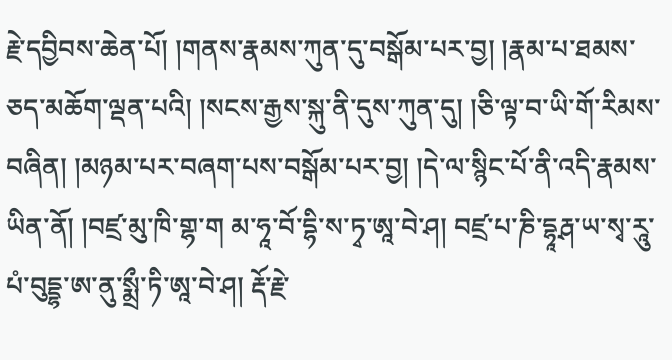རྗེ་དབྱིབས་ཆེན་པོ། །གནས་རྣམས་ཀུན་དུ་བསྒོམ་པར་བྱ། །རྣམ་པ་ཐམས་ཅད་མཆོག་ལྡན་པའི། །སངས་རྒྱས་སྐུ་ནི་དུས་ཀུན་དུ། །ཅི་ལྟ་བ་ཡི་གོ་རིམས་བཞིན། །མཉམ་པར་བཞག་པས་བསྒོམ་པར་བྱ། །དེ་ལ་སྙིང་པོ་ནི་འདི་རྣམས་ཡིན་ནོ། །བཛྲ་མུ་ཁི་གྷ་ག མ་ཧཱ་བོ་དྷི་ས་ཏྭ་ཨཱ་བེ་ཤ། བཛྲ་པ་ཎི་དྷཱརྴ་ཡ་སྭ་རཱུ་པཾ་བུདྡྷ་ཨ་ནུ་སྨྲྀ་ཏི་ཨཱ་བེ་ཤ། རྡོ་རྗེ་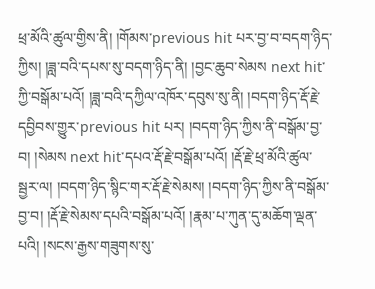ཕྲ་མོའི་ཚུལ་གྱིས་ནི། །གོམས་previous hit པར་བྱ་བ་བདག་ཉིད་ཀྱིས། །ཟླ་བའི་དཔས་སུ་བདག་ཉིད་ནི། །བྱང་ཆུབ་སེམས next hit་ཀྱི་བསྒོམ་པའོ། །ཟླ་བའི་དཀྱིལ་འཁོར་དབུས་སུ་ནི། །བདག་ཉིད་རྡོ་རྗེ་དབྱིབས་གྱུར་previous hit པར། །བདག་ཉིད་ཀྱིས་ནི་བསྒོམ་བྱ་བ། །སེམས next hit་དཔའ་རྡོ་རྗེ་བསྒོམ་པའོ། །རྡོ་རྗེ་ཕྲ་མོའི་ཚུལ་སྦྱར་ལ། །བདག་ཉིད་སྙིང་གར་རྡོ་རྗེ་སེམས། །བདག་ཉིད་ཀྱིས་ནི་བསྒོམ་བྱ་བ། །རྡོ་རྗེ་སེམས་དཔའི་བསྒོམ་པའོ། །རྣམ་པ་ཀུན་དུ་མཆོག་ལྡན་པའི། །སངས་རྒྱས་གཟུགས་སུ་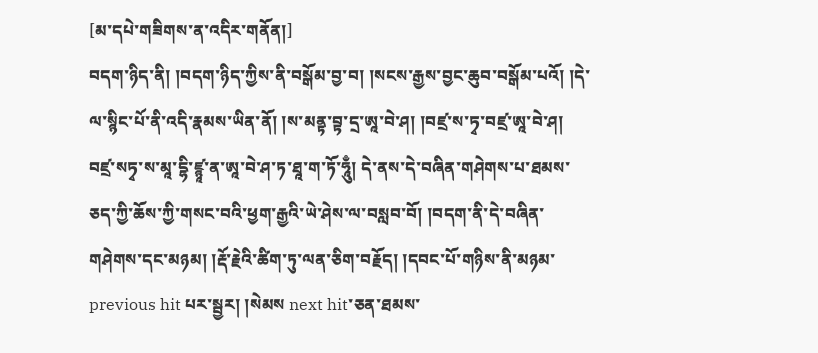[མ་དཔེ་གཟིགས་ན་འདིར་གནོན།]
བདག་ཉིད་ནི། །བདག་ཉིད་ཀྱིས་ནི་བསྒོམ་བྱ་བ། །སངས་རྒྱས་བྱང་ཆུབ་བསྒོམ་པའོ། །དེ་ལ་སྙིང་པོ་ནི་འདི་རྣམས་ཡིན་ནོ། །ས་མནྟ་བྟ་དྲ་ཨཱ་བེ་ཤ། །བཛྲ་ས་ཏྭ་བཛྲ་ཨཱ་བེ་ཤ། བཛྲ་སཏྭ་ས་མཱ་དྷི་ཛྙཱ་ན་ཨཱ་བེ་ཤ་ཏ་ཐཱ་ག་ཏོ་ཧཱུྃ། དེ་ནས་དེ་བཞིན་གཤེགས་པ་ཐམས་ཅད་ཀྱི་ཆོས་ཀྱི་གསང་བའི་ཕྱག་རྒྱའི་ཡེ་ཤེས་ལ་བསླབ་བོ། །བདག་ནི་དེ་བཞིན་གཤེགས་དང་མཉམ། །རྡོ་རྗེའི་ཚིག་ཏུ་ལན་ཅིག་བརྗོད། །དབང་པོ་གཉིས་ནི་མཉམ་previous hit པར་སྦྱར། །སེམས next hit་ཅན་ཐམས་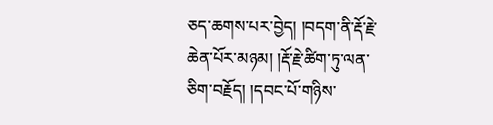ཅད་ཆགས་པར་བྱེད། །བདག་ནི་རྡོ་རྗེ་ཆེན་པོར་མཉམ། །རྡོ་རྗེ་ཚིག་ཏུ་ལན་ཅིག་བརྗོད། །དབང་པོ་གཉིས་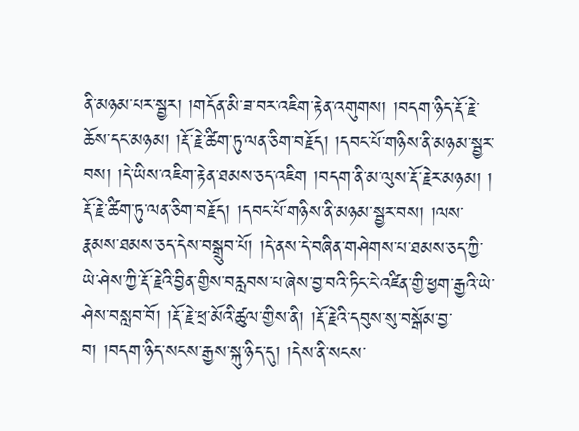ནི་མཉམ་པར་སྦྱར། །གདོན་མི་ཟ་བར་འཇིག་རྟེན་འགུགས། །བདག་ཉིད་རྡོ་རྗེ་ཆོས་དང་མཉམ། །རྡོ་རྗེ་ཚིག་ཏུ་ལན་ཅིག་བརྗོད། །དབང་པོ་གཉིས་ནི་མཉམ་སྦྱར་བས། །དེ་ཡིས་འཇིག་རྟེན་ཐམས་ཅད་འཇིག །བདག་ནི་མ་ལུས་རྡོ་རྗེར་མཉམ། ། རྡོ་རྗེ་ཚིག་ཏུ་ལན་ཅིག་བརྗོད། །དབང་པོ་གཉིས་ནི་མཉམ་སྦྱར་བས། །ལས་རྣམས་ཐམས་ཅད་དེས་བསྒྲུབ་པོ། །དེ་ནས་དེ་བཞིན་གཤེགས་པ་ཐམས་ཅད་ཀྱི་ཡེ་ཤེས་ཀྱི་རྡོ་རྗེའི་བྱིན་གྱིས་བརླབས་པ་ཞེས་བྱ་བའི་ཏིང་ངེ་འཛིན་གྱི་ཕྱག་རྒྱའི་ཡེ་ཤེས་བསླབ་བོ། །རྡོ་རྗེ་ཕྲ་མོའི་ཚུལ་གྱིས་ནི། །རྡོ་རྗེའི་དབུས་སུ་བསྒོམ་བྱ་བ། །བདག་ཉིད་སངས་རྒྱས་སྐུ་ཉིད་དུ། །དེས་ནི་སངས་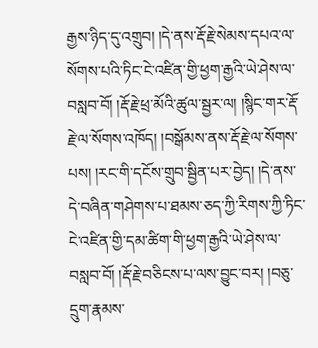རྒྱས་ཉིད་དུ་འགྲུབ། །དེ་ནས་རྡོ་རྗེ་སེམས་དཔའ་ལ་སོགས་པའི་ཏིང་ངེ་འཛིན་གྱི་ཕྱག་རྒྱའི་ཡེ་ཤེས་ལ་བསླབ་བོ། །རྡོ་རྗེ་ཕྲ་མོའི་ཚུལ་སྦྱར་ལ། །སྙིང་གར་རྡོ་རྗེ་ལ་སོགས་འཁོད། །བསྒོམས་ནས་རྡོ་རྗེ་ལ་སོགས་པས། །རང་གི་དངོས་གྲུབ་སྦྱིན་པར་བྱེད། །དེ་ནས་དེ་བཞིན་གཤེགས་པ་ཐམས་ཅད་ཀྱི་རིགས་ཀྱི་ཏིང་ངེ་འཛིན་གྱི་དམ་ཚིག་གི་ཕྱག་རྒྱའི་ཡེ་ཤེས་ལ་བསླབ་བོ། །རྡོ་རྗེ་བཅིངས་པ་ལས་བྱུང་བར། །བཅུ་དྲུག་རྣམས་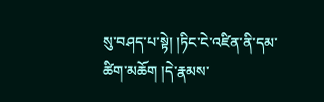སུ་བཤད་པ་སྟེ། །ཏིང་ངེ་འཛིན་ནི་དམ་ཚིག་མཆོག །དེ་རྣམས་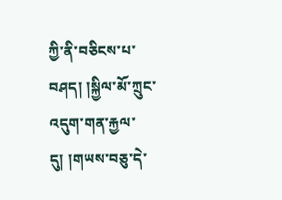ཀྱི་ནི་བཅིངས་པ་བཤད། །སྐྱིལ་མོ་ཀྲུང་འདུག་གན་རྐྱལ་དུ། །གཡས་བཅུ་དེ་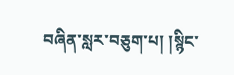བཞིན་སླར་བཅུག་པ། །སྙིང་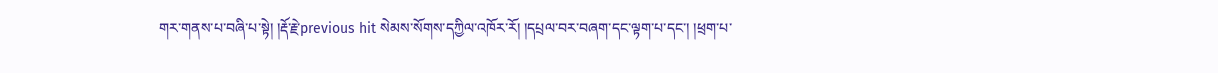གར་གནས་པ་བཞི་པ་སྟེ། །རྡོ་རྗེ་previous hit སེམས་སོགས་དཀྱིལ་འཁོར་རོ། །དཔྲལ་བར་བཞག་དང་ལྟག་པ་དང་། །ཕྲག་པ་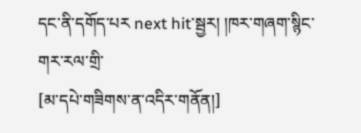དང་ནི་དགོད་པར next hit་སྦྱར། །ཁར་གཞག་སྙིང་གར་རལ་གྲི་
[མ་དཔེ་གཟིགས་ན་འདིར་གནོན།]